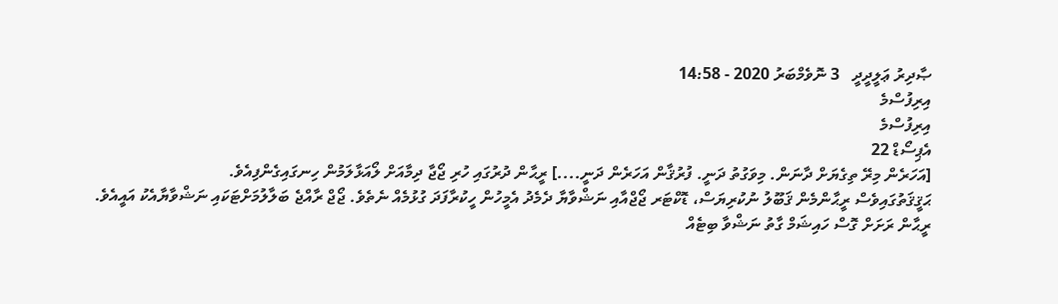ޞާދިރު ޢަލީދީދީ   3 ނޮވެމްބަރު 2020 - 14:58
އިރިފުސްމެ
އިރިފުސްމެ
އެޕިސޯޑް 22
[އަހަރެން މިރޭ ތިގެޔަށް ދާނަން. މިވަގުތު ދަނީ. ފުރުޤާން އަހަރެން ދަނީ....] ރީޙާން ދުރުގައި ހުރި ޖޯޖާ ދިމާއަށް ލޯއަޅާލަމުން ހިނގައިގެންފިއެވެ.
ޙަޤީޤަތުގައިވެސް ރީޙާންމެން ޤަބޫލު ނުކުރިޔަސް، ޑޮކްޓަރ ޖޯޖްއާއި ނަޝްވާޔާ ދެމެދު އެމީހުން ހީކުރާފަދަ ގުޅުމެއް ނެތެވެ. ޖޯޖް ރާއްޖެ ބަލާލުމަށްޓަކައި ނަޝްވާޔާއެކު އައީއެވެ.
ރީޙާން ރަށަށް ގޮސް ހައިޝަމް ގާތު ނަޝްވާ ބިޓެއް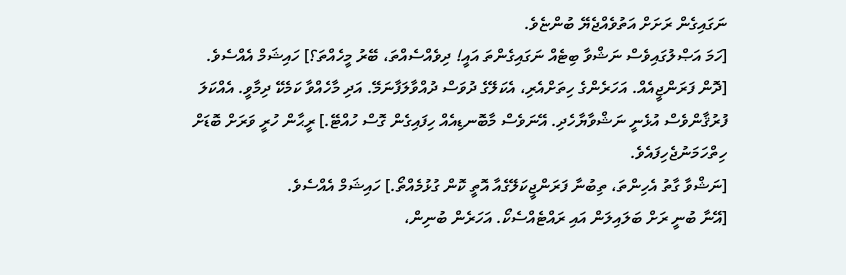ނަގައިގެން ރަށަށް އަތުވެއްޖެޔޭ ބުންޏެވެ.
[ހަމަ އަޞްލުގައިވެސް ނަޝްވާ ބިޓެއް ނަގައިގެންތަ އައީ! ދިވެއްސެއްތަ، ބޭރު މީހެއްތަ؟] ހައިޝަމް އެއްސެވެ.
[ދޮން ފަރަންޖީއެއް. އަހަރެންގެ ހިތަށްއެރި، އެކަލޭގެ ދުވަސް ދުއްވާލަފާނަމޭ. އަދި މާހެއްވާ ކަމެކޭ ދިމާވީ. އެއްކަލަ ފުރުޤާންވެސް އުޅެނީ ނަޝްވާޔާހެދި. އޭނަވެސް މާބޮނޑިއެއް ހިފައިގެން ގޮސް ހުއްޓޭ.] ރީޙާން ހުރީ ވަރަށް ބޮޑަށް ހިތްހަމަނުޖެހިފައެވެ.
[ނަޝްވާ ގާތު އެހިންތަ، ތިބުނާ ފަރަންޖީކަލޭގެއާ އޮތީ ކޮން ގުޅުމެއްތޯ.] ހައިޝަމް އެއްސެވެ.
[އޭނާ ބުނީ ރަށް ބަލައިލަން އައި ރައްޓެއްސެކޯ. އަހަރެން ބުނިން،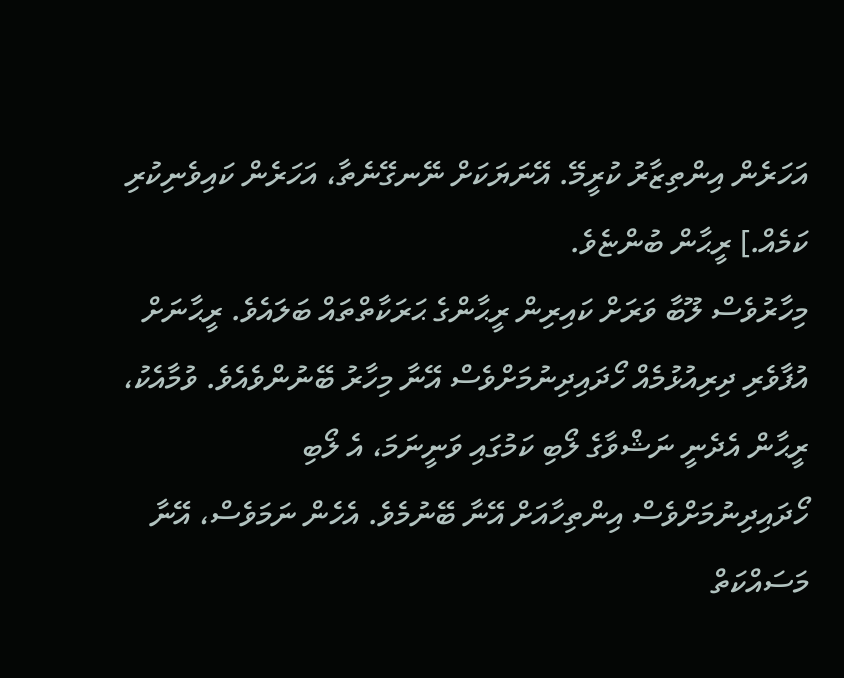އަހަރެން އިންތިޒާރު ކުރީމޭ. އޭނަޔަކަށް ނޭނގޭނެތާ، އަހަރެން ކައިވެނިކުރި ކަމެއް.] ރީޙާން ބުންޏެވެ.
މިހާރުވެސް ލޫބާ ވަރަށް ކައިރިން ރީޙާންގެ ޙަރަކާތްތައް ބަލައެވެ. ރީޙާނަށް އުފާވެރި ދިރިއުޅުމެއް ހޯދައިދިނުމަށްވެސް އޭނާ މިހާރު ބޭނުންވެއެވެ. ވުމާއެކު، ރީޙާން އެދެނީ ނަޝްވާގެ ލޯބި ކަމުގައި ވަނީނަމަ، އެ ލޯބި ހޯދައިދިނުމަށްވެސް އިންތިހާއަށް އޭނާ ބޭނުމެވެ. އެހެން ނަމަވެސް، އޭނާ މަސައްކަތް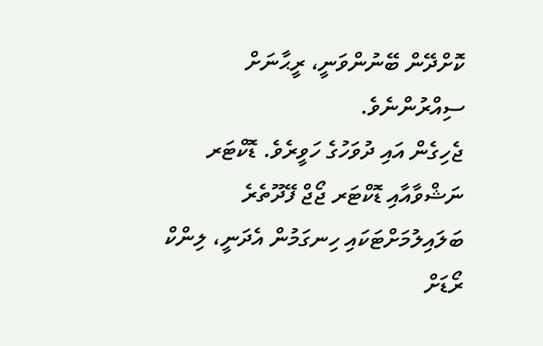ކޮށްދޭން ބޭނުންވަނީ، ރީޙާނަށް ސިއްރުންނެވެ.
ޖެހިގެން އައި ދުވަހުގެ ހަވީރެވެ. ޑޮކްޓަރ ނަޝްވާއާއި ޑޮކްޓަރ ޖޯޖް ފޭދޫތެރެ ބަލައިލުމަށްޓަކައި ހިނގަމުން އެދަނީ، ލިންކް ރޯޑަށް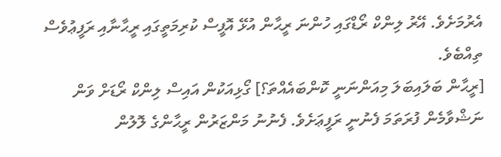އެރުމަށެވެ. އޭރު ލިންކް ރޯޑްގައި ހުންނަ ރީޙާން އުޅޭ އޮފީސް ކުރިމަތީގައި ރީޙާނާއި ރަފީޢުވެސް ތިއްބެވެ.
[ރީޙާން ބަލައިބަލަ މިއަންނަނީ ކޮންބައެއްތަ؟] ގޯޅިއަކުން އައިސް ލިންކް ރޯޑަށް ވަން ނަޝްވާމެން ފުރަތަމަ ފެނުނީ ރަފީޢަށެވެ. ފެނުނު މަންޒަރުން ރީޙާންގެ ލޮލުން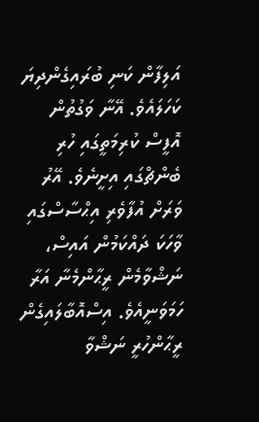އަލިފާން ކަނި ބުރައިގެންދިޔަ ކަހަލައެވެ. އޭނާ ވަގުތުން އޮފީސް ކުރިމަތީގައި ހުރި ބެންޗްގައި އިށީނެވެ. އޭރު ވަރަށް އުފާވެރި އިޙްސާސްގައި ވާހަކަ ދައްކަމުން އައިސް، ނަޝްވާމެން ރީޙާންމެނާ އަރާ ހަމަވަނީއެވެ. އިސްއޮބާލައިގެން ރީޙާންހުރީ ނަޝްވާ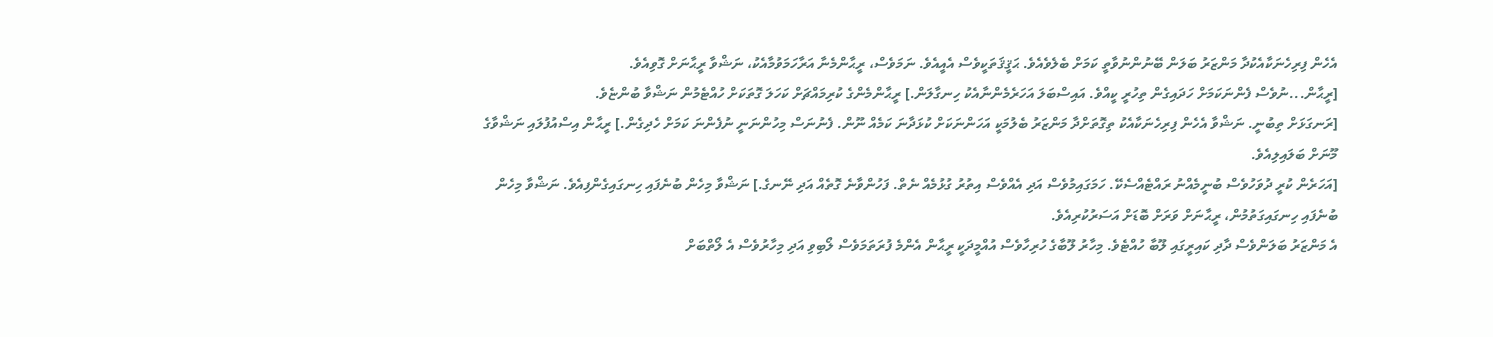އެހެން ފިރިހެނަކާއެކުދާ މަންޒަރު ބަލަން ބޭނުންނުވާތީ ކަމަށް ބެލެވެއެވެ. ޙަޤީޤަތަކީވެސް އެއީއެވެ. ނަމަވެސް، ރީޙާންމެނާ އަރާހަމަވުމާއެކު، ނަޝްވާ ރީޙާނަށް ގޮވިއެވެ.
[ރީޙާން...ނުވެސް ފެންނަކަމަށް ހަދައިގެން ތިހުރީ ކީއްވެ. އައިސްބަލަ އަހަރެމެންނާއެކު ހިނގާލަން.] ރީޙާންމެންގެ ކުރިމައްޗަށް ކަހަލަ ގޮތަކަށް ހުއްޓެމުން ނަޝްވާ ބުންޏެވެ.
[ރަނގަޅަށް ތިބުނީ. ނަޝްވާ އެހެން ފިރިހެނަކާއެކު ތިގޮތަށްދާ މަންޒަރު ބެލުމަކީ އަހަންނަކަށް ކުޅަދާނަ ކަމެއް ނޫން. ފެނުނަސް މިހުންނަނީ ނުފެންނަ ކަމަށް ހެދިގެން.] ރީޙާން އިސްއުފުލައި ނަޝްވާގެ މޫނަށް ބަލައިލިއެވެ.
[އަހަރެން ކުރީ ދުވަހުވެސް ބުނީމެއްނު ރައްޓެއްސެކޭ. ހަމަގައިމުވެސް އަދި އެއްވެސް އިތުރު ގުޅުމެއް ނެތް. ފަހުންވާނެ ގޮތެއް އަދި ނޭނގެ.] ނަޝްވާ މިހެން ބުނެފައި ހިނގައިގެންފިއެވެ. ނަޝްވާ މިހެން ބުނެފައި ހިނގައިގަތުމުން، ރީޙާނަށް ވަރަށް ބޮޑަށް އަސަރުކުރިއެވެ.
އެ މަންޒަރު ބަލަންވެސް ދާދި ކައިރީގައި ލޫބާ ހުއްޓެވެ. މިހާރު ލޫބާގެ ހުރިހާވެސް އުއްމީދަކީ ރީޙާން އެންމެ ފުރަތަމަވެސް ލޯބިވި އަދި މިހާރުވެސް އެ ލޯތްބަށް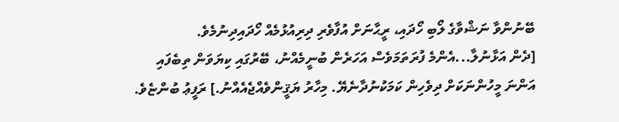ބޭނުންވާ ނަޝްވާގެ ލޯބި ހޯދައި، ރީޙާނަށް އުފާވެރި ދިރިއުޅުމެއް ހޯދައިދިނުމެވެ.
[ދެން އަޅާނުލާ...އެންމެ ފުރަތަމަވެސް އަހަރެން ބުނީމެއްނު، ބޭރުގައި ކިޔަވަން ތިބެފައި އަންނަ މީހުންނަކަށް ދިވެހިން ކަމަކުނުދާނެޔޭ. މިހާރު ޔަޤީންވެއްޖެއެއްނު.] ރަފީޢު ބުންޏެވެ.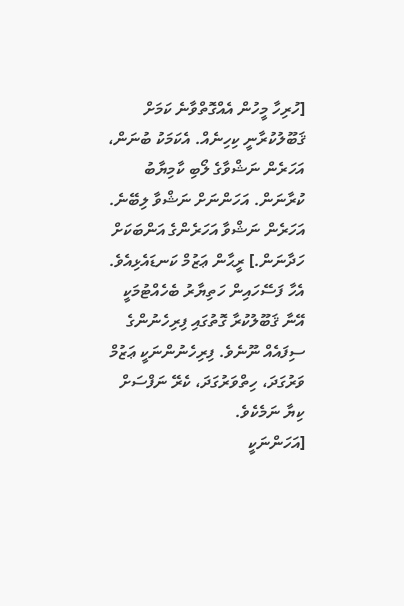[ހުރިހާ މީހުން އެއްގޮތްވާނެ ކަމަށް ޤަބޫލުކުރާނީ ކިހިނެއް. އެކަމަކު ބުނަން، އަހަރެން ނަޝްވާގެ ލޯބި ކާމިޔާބު ކުރާނަން. އަހަންނަށް ނަޝްވާ ލިބޭނެ. އަހަރެން ނަޝްވާ އަހަރެންގެ އަންބަކަށް ހަދާނަން.] ރީޙާން ޢަޒުމް ކަނޑައެޅިއެވެ. އެހާ ފަސޭހައިން ހަތިޔާރު ބެހެއްޓުމަކީ އޭނާ ޤަބޫލުކުރާ ގޮތުގައި ފިރިހެނުންގެ ސިފައެއް ނޫނެވެ. ފިރިހެނުންނަކީ ޢަޒުމް ވަރުގަދަ، ހިތްވަރުގަދަ، ކެރޭ ނަފްސަށް ކިޔާ ނަމެކެވެ.
[އަހަންނަކީ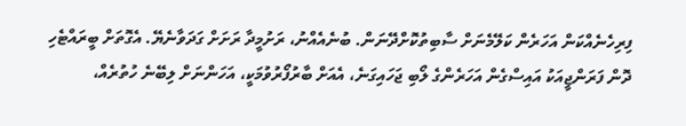ފިރިހެނެއްކަން އަހަރެން ކަލޭމެނަށް ސާބިތުކޮށްދޭނަން. ބުނެއެއްނު، ރަށުމީދާ ރަށަށް ގަދަވާނެޔޭ. އެގޮތަށް ބީރައްޓެހި ދޮން ފަރަންޖީއަކު އައިސްގެން އަހަރެންގެ ލޯބި ޖަހައިގަނެ، އެއަށް ބާރުފޯރުވުމަކީ، އަހަންނަށް ލިބޭނެ ހުތުރެއް،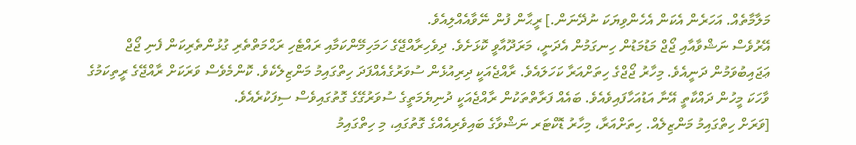މަލާމާތެއް. އަހަރެން އެކަން އެހެންވިޔަކަ ނުދޭނަން.] ރީޙާން ފުން ނޭވާއެއްލިއެވެ.
އޭރުވެސް ނަޝްވާއާއި ޖޯޖް މަޑުމަޑުން ހިނގަމުން އެދަނީ، މަރަދޫއާވީ ކޮޅަށެވެ. ދިވެހިރާއްޖޭގެ ހަމަހިމޭންކަމާއި ރައްޓެހި ރަޙްމަތްތެރި ގުޅުންތެރިކަން ފެނި ޖޯޖް ޢަޖައިބުވަމުން ދަނީއެވެ. މިހާރު ޖޯޖްގެ ހިތަށްއަރާ ކަހަލައެވެ. ރާއްޖެއަކީ ދިރިއުޅެން ސުވަރުގެއެއްފަދަ ހިތްގައިމު މަންޒިލެކެވެ. ކޮންމެވެސް ވަރަކަށް ރާއްޖޭގެ ރީތިކަމުގެ ވާހަކަ މީހުން ދައްކާތީ އޭނާ އަޑުއަހާފައިވެއެވެ. ބައެއް ފަރާތްތަކުން ރާއްޖެއަކީ ދުނިޔެމަތީގެ ސުވަރުގޭގެ ގޮތުގައިވެސް ސިފަކުރެއެވެ.
[ވަރަށް ހިތްގައިމު މަންޒިލެއް. ހިތަށްއަރާ، މިހާރު ޑޮކްޓަރ ނަޝްވާގެ ބައިވެރިއެއްގެ ގޮތުގައި، މި ހިތްގައިމު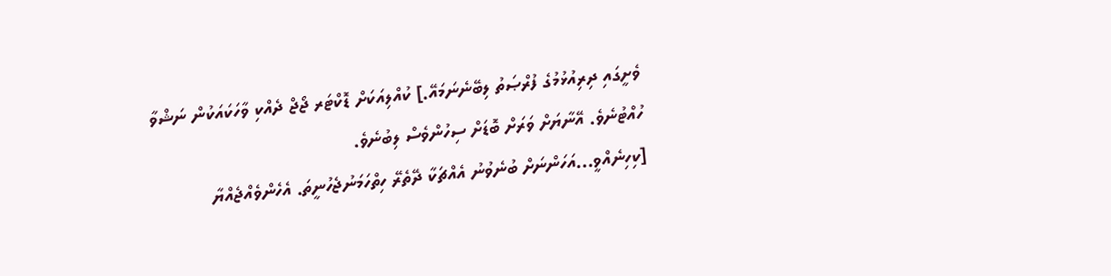ވެށީގައި ދިރިއުޅުމުގެ ފުރްޞަތު ލިބޭނެނަމައޭ.] ކުއްލިއަކަށް ޑޮކްޓަރ ޖޯޖް ދެއްކި ވާހަކައަކުން ނަޝްވާ ހުއްޓުނެވެ. އޭނާޔަށް ވަރަށް ބޮޑަށް ސިހުންވެސް ލިބުނެވެ.
[ކިހިނެއްވީ...އަހަންނަށް ބުނެވުނު އެއްޗަކާ ދޭތެރޭ ހިތްހަމަނުޖެހުނީތަ. އެހެންވެއްޖެއްޔާ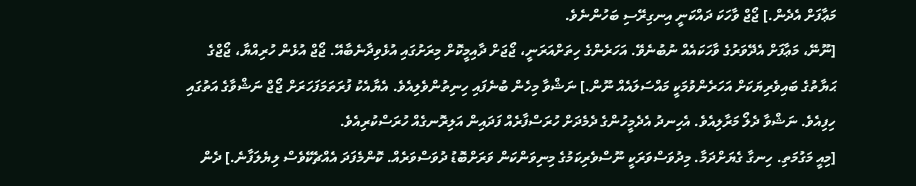މަޢާފަށް އެދެން.] ޖޯޖް ވާހަކަ ދައްކަނީ އިނގިރޭސި ބަހުންނެވެ.
[ނޫނޭ، މަޢާފަށް އެދޭވަރުގެ ވާހަކައެއް ނުބުނެވޭ. އަހަރެންގެ ހިތަށްއަރަނީ، ޖޯޖަށް ދާއިމީކޮށް މިރަށުގައި އުޅެވިދާނެބާއޭ. ޖޯޖް އުޅެން ހުރިއްޔާ، ޖޯޖްގެ ޙަޔާތުގެ ބައިވެރިޔަކަށް އަހަރެންވުމަކީ މައްސަލައެއް ނޫން.] ނަޝްވާ މިހެން ބުނެފައި ހިނިތުންވެލިއެވެ. އެޔާއެކު ފުރަތަމަފަހަރަށް ޖޯޖް ނަޝްވާގެ އަތުގައި ހިފިއެވެ. ނަޝްވާ ދެލޯ މަރާލިއެވެ. އެހިނދު އެދެމީހުންގެ ދެމެދަށް ހުރަސްފާރެއް ފަދައިން އަލިރޮނގެއް ހުރަސްކުރިއެވެ.
[މިއީ މަގުމަތި. ހިނގާ ގެޔަށްދަމާ. މިދުވަސްވަރަކީ ނޫސްވެރިކަމުގެ މިނިވަންކަން ވަރަށްބޮޑު ދުވަސްވަރެއް. ކޮންމެފަދަ އެއްޗެކޭވެސް ލިޔެލަފާނެ.] ދެން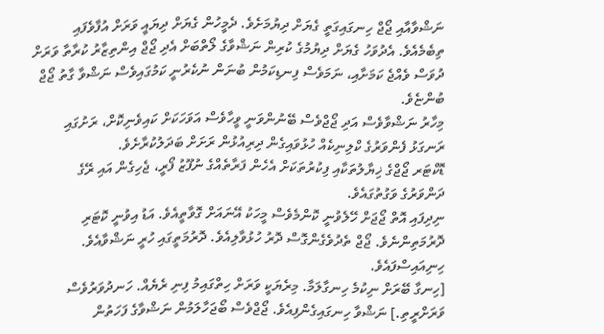ނަޝްވާއާއި ޖޯޖް ހިނގައިގަތީ ގެޔަށް ދިޔުމަށެވެ. ދެމީހުން ގެޔަށް ދިޔައީ ވަރަށް އުފާވެފައި ތިބެމެއެވެ. އެދުވަހު ގެޔަށް ދިޔުމުގެ ކުރިން ނަޝްވާގެ ލޯތްބަށް އެދި ޖޯޖް އިންތިޒާރު ކުރާތާ ވަރަށް ދުވަސް ވެއްޖެ ކަމަށާއި، ނަމަވެސް ފިނޑިކަމުން ބުނަން ނުކެރުނީ ކަމުގައިވެސް ނަޝްވާ ގާތު ޖޯޖް ބުންޏެވެ.
މިހާރު ނަޝްވާވެސް އަދި ޖޯޖްވެސް ބޭނުންވަނީ ވީހާވެސް އަވަހަކަށް ކައިވެނިކޮށް، ރަށުގައި ރަނގަޅު ފެންވަރުގެ ކްލިނިކެއް ހުޅުވައިގެން ދިރިއުޅުން ރަށަށް ބަދަލުކުރާށެވެ.
ޑޮކްޓަރ ޖޯޖްގެ ޚިޔާލުތަކާއި ފިކުރުތަކަށް އެހެން ފަރާތެއްގެ ނުފޫޒު ފޯރީ، ޖެހިގެން އައި ރޭގެ ދަންވަރުގެ ވަގުތުގައެވެ.
ނިދިފައި އޮތް ޖޯޖަށް ހޭލެވުނީ ކޮންމެވެސް މީހަކު އޭނައަށް ގޮވާތީއެވެ. އަޑު އިވުނީ ކޮޓަރި ދޮރުމަތިންނެވެ. ޖޯޖް ތެދުވެގެންގޮސް ދޮރު ހުޅުވާލިއެވެ. ދޮރުމަތީގައި ހުރީ ނަޝްވާއެވެ. ހިނިއައިސްފައެވެ.
[ހިނގާ ބޭރަށް ނިކުމެ ހިނގާލަމާ. މިރެޔަކީ ވަރަށް ހިތްގައިމު ފިނި ރެޔެއް. ހަނދުވަރުވެސް ވަރަށްރީތި.] ނަޝްވާ ހިނގައިގެންފިއެވެ. ޖޯޖްވެސް ބޯޖަހާލަމުން ނަޝްވާގެ ފަހަތުން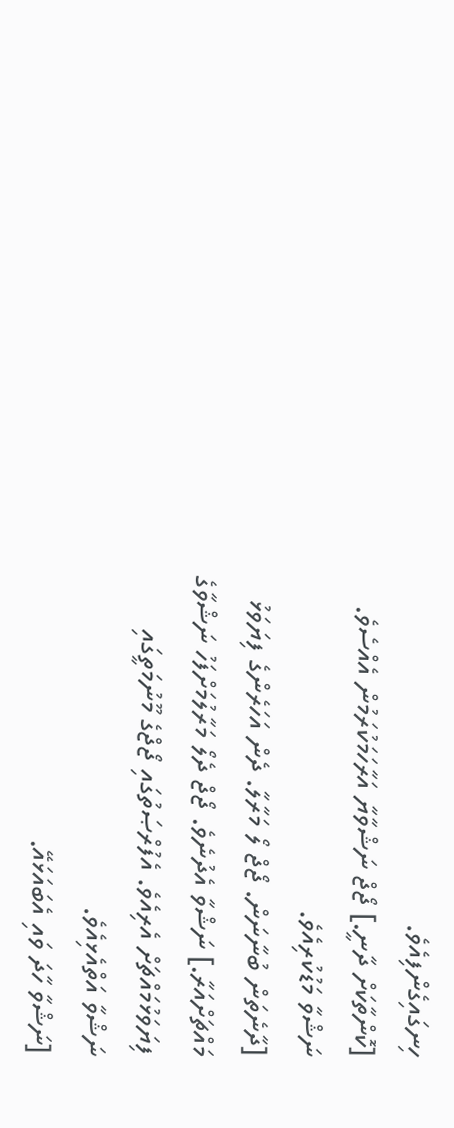ހިނގައިގެންފިއެވެ.
[ކޮންތާކަށް ދާނީ.] ޖޯޖް ނަޝްވާޔާ އަރާހަމަކުރަމުން އެއްސެވެ. ނަޝްވާ މަޑުކުރިއެވެ.
[ދާނެތަން ބުނާނަން. ޖޯޖް ލޯ މަރާލާ. ދެން އަހަރެންގެ ފިޔަވަޅު މައްޗަށްއަރާ.] ނަޝްވާ އެދުނެވެ. ޖޯޖް ދެލޯ މަރާލުމަށްފަހު ނަޝްވާގެ ފިޔަވަޅުމައްޗަށް އެރިއެވެ. އެފުރްޞަތުގައި ޖޯޖްގެ މޫނުމަތީގައި ނަޝްވާ އަތްއެޅިއެވެ.
[ނަޝްވާ ހާދަ ވައި އެބައަޅައޭ.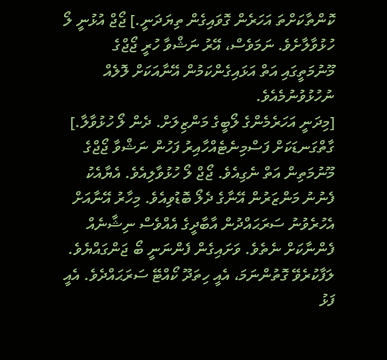ކޮންތާކަށްތަ އަހަރެން ގޮވައިގެން ތިޔަދަނީ.] ޖޯޖް އުޅުނީ ލޯ ހުޅުވާލާށެވެ. ނަމަވެސް، އޭރު ނަޝްވާ ހުރީ ޖޯޖްގެ މޫނުމަތީގައި އަތް އަޅައިގެންކަމުން އޭނާއަކަށް ލޮލެއް ނުހުޅުވުނުމެއެވެ.
[މިދަނީ އަހަރެމެންގެ ލޯބީގެ މަންޒިލަށް. ދެން ލޯ ހުޅުވާލާ.] ގާތްގަނޑަކަށް ފަސްމިނެޓެއްހާއިރު ފަހުން ނަޝްވާ ޖޯޖްގެ މޫނުމަތިން އަތް ނެގިއެވެ. ޖޯޖް ލޯ ހުޅުވާލިއެވެ. އެޔާއެކު ފެނުނު މަންޒަރުން އޭނާގެ ދެލޯ ބޮޑުވިއެވެ. މިހާރު އޭނާއަށް އެހުރެވުނު ސަރަޙައްދުން އާބާދީގެ އެއްވެސް ނިޝާނެއް ފެންނާކަށް ނެތެވެ. ވަށައިގެން ފެންނަނީ ބޯ ޖަންގައްޔެވެ. ލަފާކުރެވޭ ގޮތުންނަމަ، އެއީ ހިތަދޫ ކޯއްޓޭ ސަރަޙައްދެވެ. އެއީ ފަޅު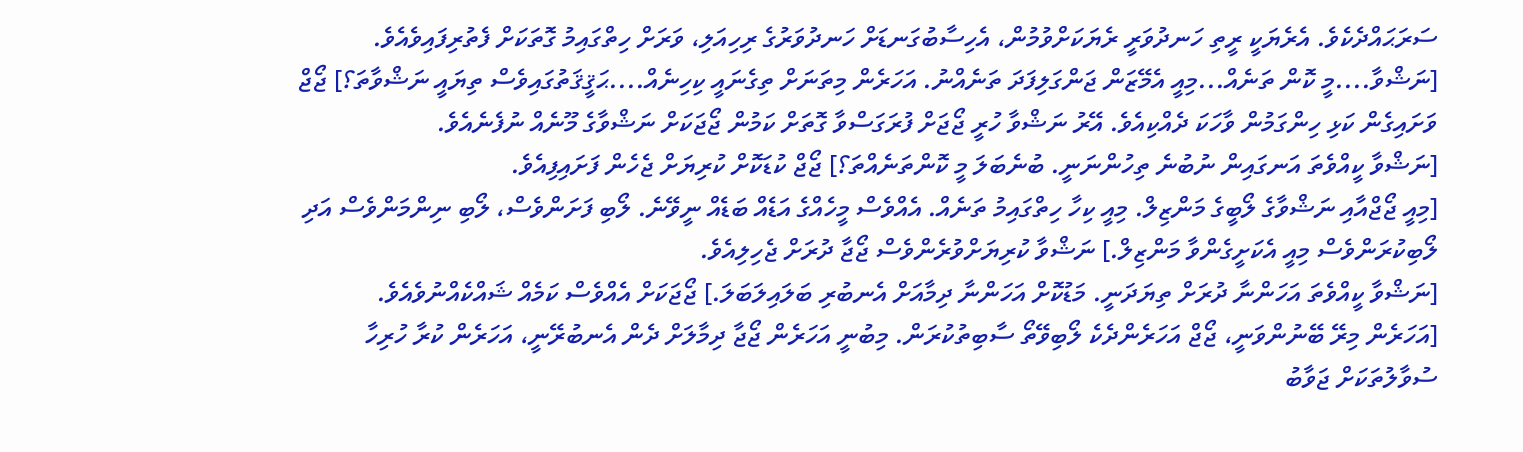ސަރަޙައްދެކެވެ. އެރެޔަކީ ރީތި ހަނދުވަރީ ރެޔަކަށްވުމުން، އެހިސާބުގަނޑަށް ހަނދުވަރުގެ ރިހިއަލި، ވަރަށް ހިތްގައިމު ގޮތަކަށް ފެތުރިފައިވެއެވެ.
[ނަޝްވާ....މީ ކޮން ތަނެއް...މިއީ އެމޭޒަން ޖަންގަލިފަދަ ތަނެއްނު. އަހަރެން މިތަނަށް ތިގެނައީ ކިހިނެއް....ޙަޤީޤަތުގައިވެސް ތިޔައީ ނަޝްވާތަ؟] ޖޯޖް ވަށައިގެން ކަޅި ހިންގަމުން ވާހަކަ ދެއްކިއެވެ. އޭރު ނަޝްވާ ހުރީ ޖޯޖަށް ފުރަގަސްވާ ގޮތަށް ކަމުން ޖޯޖަކަށް ނަޝްވާގެ މޫނެއް ނުފެނެއެވެ.
[ނަޝްވާ ކީއްވެތަ އަނގައިން ނުބުނެ ތިހުންނަނީ. ބުނެބަލަ މީ ކޮންތަނެއްތަ؟] ޖޯޖް ކުޑަކޮށް ކުރިޔަށް ޖެހެން ފަށައިފިއެވެ.
[މިއީ ޖޯޖްއާއި ނަޝްވާގެ ލޯބީގެ މަންޒިލް. މިއީ ކިހާ ހިތްގައިމު ތަނެއް. އެއްވެސް މީހެއްގެ އަޑެއް ބަޑެއް ނީވޭނެ. ލޯބި ފަށަންވެސް، ލޯބި ނިންމަންވެސް އަދި ލޯބިކުރަންވެސް މިއީ އެކަށީގެންވާ މަންޒިލް.] ނަޝްވާ ކުރިޔަށްވުރެންވެސް ޖޯޖާ ދުރަށް ޖެހިލިއެވެ.
[ނަޝްވާ ކީއްވެތަ އަހަންނާ ދުރަށް ތިޔަދަނީ. މަޑުކޮށް އަހަންނާ ދިމާއަށް އެނބުރި ބަލައިލަބަލަ.] ޖޯޖަކަށް އެއްވެސް ކަމެއް ޝައްކެއްނުވެއެވެ.
[އަހަރެން މިރޭ ބޭނުންވަނީ، ޖޯޖް އަހަރެންދެކެ ލޯބިވޭތޯ ސާބިތުކުރަން. މިބުނީ އަހަރެން ޖޯޖާ ދިމާލަށް ދެން އެނބުރޭނީ، އަހަރެން ކުރާ ހުރިހާ ސުވާލުތަކަށް ޖަވާބު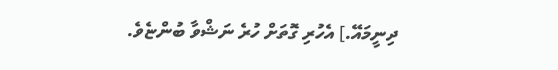ދިނީމައޭ.] އެހުރި ގޮތަށް ހުރެ ނަޝްވާ ބުންޏެވެ.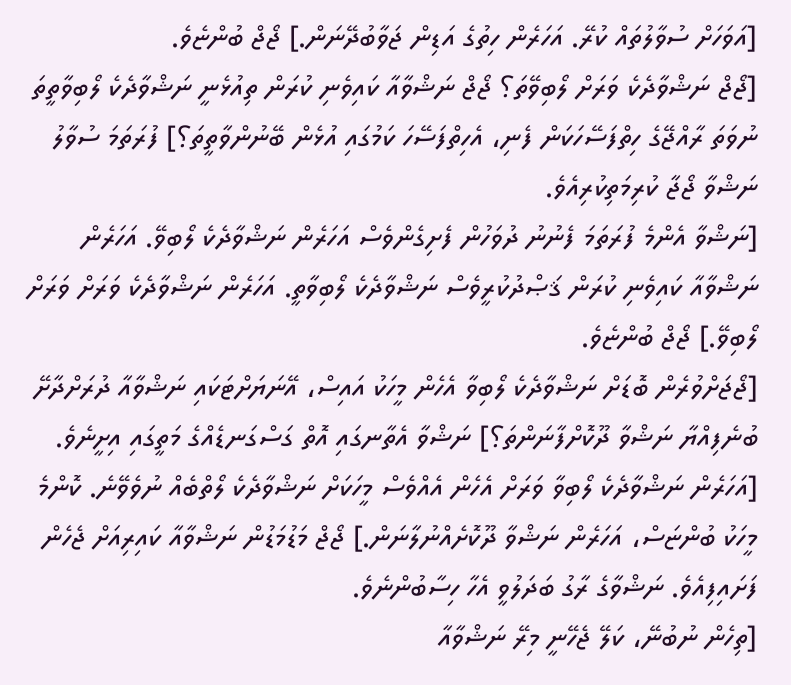[އަވަހަށް ސުވާލުތައް ކުރޭ. އަހަރެން ހިތުގެ އަޑިން ޖަވާބުދޭނަން.] ޖޯޖް ބުންޏެވެ.
[ޖޯޖް ނަޝްވާދެކެ ވަރަށް ލޯބިވޭތަ؟ ޖޯޖް ނަޝްވާއާ ކައިވެނި ކުރަން ތިއުޅެނީ ނަޝްވާދެކެ ލޯބިވާތީތަ ނުވަތަ ރާއްޖޭގެ ހިތްފަސޭހަކަން ފެނި، އެހިތްފަސޭހަ ކަމުގައި އުޅެން ބޭނުންވާތީތަ؟] ފުރަތަމަ ސުވާލު ނަޝްވާ ޖޯޖާ ކުރިމަތިކުރިއެވެ.
[ނަޝްވާ އެންމެ ފުރަތަމަ ފެނުނު ދުވަހުން ފެށިގެންވެސް އަހަރެން ނަޝްވާދެކެ ލޯބިވޭ. އަހަރެން ނަޝްވާއާ ކައިވެނި ކުރަން ޤަޞްދުކުރީވެސް ނަޝްވާދެކެ ލޯބިވާތީ. އަހަރެން ނަޝްވާދެކެ ވަރަށް ވަރަށް ލޯބިވޭ.] ޖޯޖް ބުންޏެވެ.
[ޖޯޖަށްވުރެން ބޮޑަށް ނަޝްވާދެކެ ލޯބިވާ އެހެން މީހަކު އައިސް، އޭނަޔަށްޓަކައި ނަޝްވާއާ ދުރަށްދާށޭ ބުނެފިއްޔާ ނަޝްވާ ދޫކޮށްފާނަންތަ؟] ނަޝްވާ އެތާނގައި އޮތް ގަސްގަނޑެއްގެ މަތީގައި އިށީނެވެ.
[އަހަރެން ނަޝްވާދެކެ ލޯބިވާ ވަރަށް އެހެން އެއްވެސް މީހަކަށް ނަޝްވާދެކެ ލޯތްބެއް ނުވެވޭނެ. ކޮންމެ މީހަކު ބުންޏަސް، އަހަރެން ނަޝްވާ ދޫކޮށެއްނުލާނަން.] ޖޯޖް މަޑުމަޑުން ނަޝްވާއާ ކައިރިއަށް ޖެހެން ފަށައިފިއެވެ. ނަޝްވާގެ ރާގު ބަދަލުވީ އެހާ ހިސާބުންނެވެ.
[ތިހެން ނުބުނޭ، ކަލޭ ޖެހޭނީ މިރޭ ނަޝްވާއާ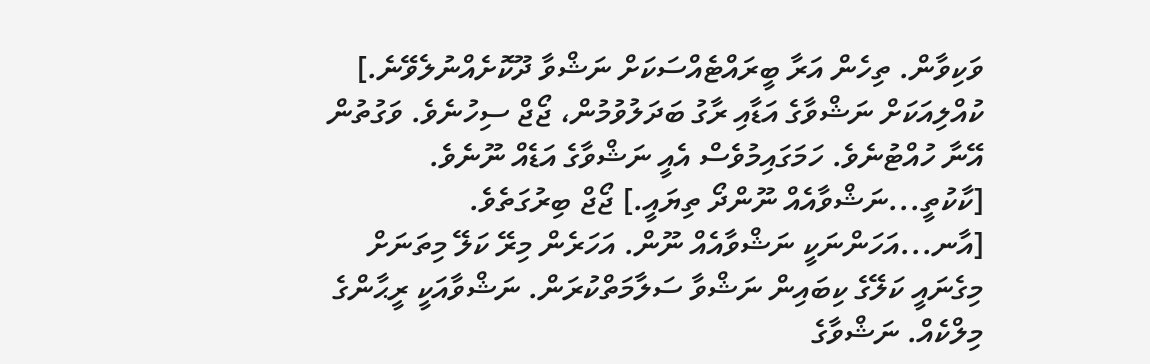ވަކިވާން. ތިހެން އަރާ ބީރައްޓެއްސަކަށް ނަޝްވާ ދޫކޮށެއްނުލެވޭނެ.] ކުއްލިއަކަށް ނަޝްވާގެ އަޑާއި ރާގު ބަދަލުވުމުން، ޖޯޖް ސިހުނެވެ. ވަގުތުން އޭނާ ހުއްޓުނެވެ. ހަމަގައިމުވެސް އެއީ ނަޝްވާގެ އަޑެއް ނޫނެވެ.
[ކާކުތީ...ނަޝްވާއެއް ނޫންދޯ ތިޔައީ.] ޖޯޖް ބިރުގަތެވެ.
[އާނ...އަހަންނަކީ ނަޝްވާއެއް ނޫން. އަހަރެން މިރޭ ކަލޭ މިތަނަށް މިގެނައީ ކަލޭގެ ކިބައިން ނަޝްވާ ސަލާމަތްކުރަން. ނަޝްވާއަކީ ރީޙާންގެ މިލްކެއް. ނަޝްވާގެ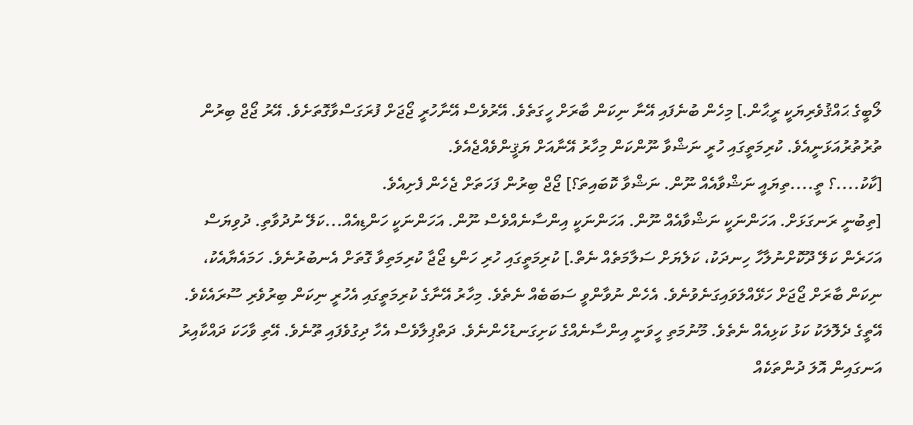ލޯބީގެ ޙައްޤުވެރިޔަކީ ރީޙާން.] މިހެން ބުނެފައި އޭނާ ނިކަން ބާރަށް ހީގަތެވެ. އޭރުވެސް އޭނާހުރީ ޖޯޖަށް ފުރަގަސްވާގޮތަށެވެ. އޭރު ޖޯޖް ބިރުން ތުރުތުރުއަޅަނީއެވެ. ކުރިމަތީގައި ހުރީ ނަޝްވާ ނޫންކަން މިހާރު އޭނާއަށް ޔަޤީންވެއްޖެއެވެ.
[ކާކު....؟ ތީ....ތިޔައީ ނަޝްވާއެއް ނޫން. ނަޝްވާ ކޮބައިތަ؟] ޖޯޖް ބިރުން ފަހަތަށް ޖެހެން ފެށިއެވެ.
[ތިބުނީ ރަނގަޅަށް. އަހަންނަކީ ނަޝްވާއެއް ނޫން. އަހަންނަކީ އިންސާނެއްވެސް ނޫން. އަހަންނަކީ ހަންޑިއެއް...ކަލޭ ނުދުވާތި. ދުވިޔަސް އަހަރެން ކަލޭ ދޫކޮށްނުލާހާ ހިނދަކު، ކަލެޔަށް ސަލާމަތެއް ނެތް.] ކުރިމަތީގައި ހުރި ހަންޑި ޖޯޖާ ކުރިމަތިވާ ގޮތަށް އެނބުރުނެވެ. ހަމައެޔާއެކު، ނިކަން ބާރަށް ޖޯޖަށް ހަޅޭއްލަވައިގަނެވުނެވެ. އެހެން ނުވާންވީ ސަބަބެއް ނެތެވެ. މިހާރު އޭނާގެ ކުރިމަތީގައި އެހުރީ ނިކަން ބިރުވެރި ސޫރައެކެވެ. އޭތީގެ ދެލޮލަކު ކަޅު ކަޅިއެއް ނެތެވެ. މޫނުމަތި ހީވަނީ އިންސާނެއްގެ ކަށިގަނޑުހެންނެވެ. ދަތްޕިލާވެސް އެހާ ދިގުވެފައި ތޫނެވެ. އޭތި ވާހަކަ ދައްކާއިރު އަނގައިން އޮލަ ދުންތަކެއް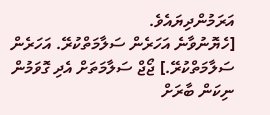އަރަމުންދިޔައެވެ.
[ހެޔޮނުވާނެ އަހަރެން ސަލާމަތްކުރޭ. އަހަރެން ސަލާމަތްކުރޭ.] ޖޯޖް ސަލާމަތަށް އެދި ގޮވަމުން ނިކަން ބާރަށް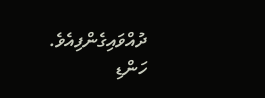ދުއްވައިގެންފިއެވެ. ހަންޑި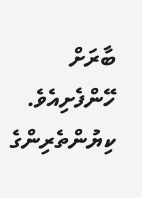ބާރަށް ހޭންފެށިއެވެ.
ކިޔުންތެރިންގެ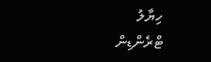ހިޔާލު
ޓްރެންޑިން